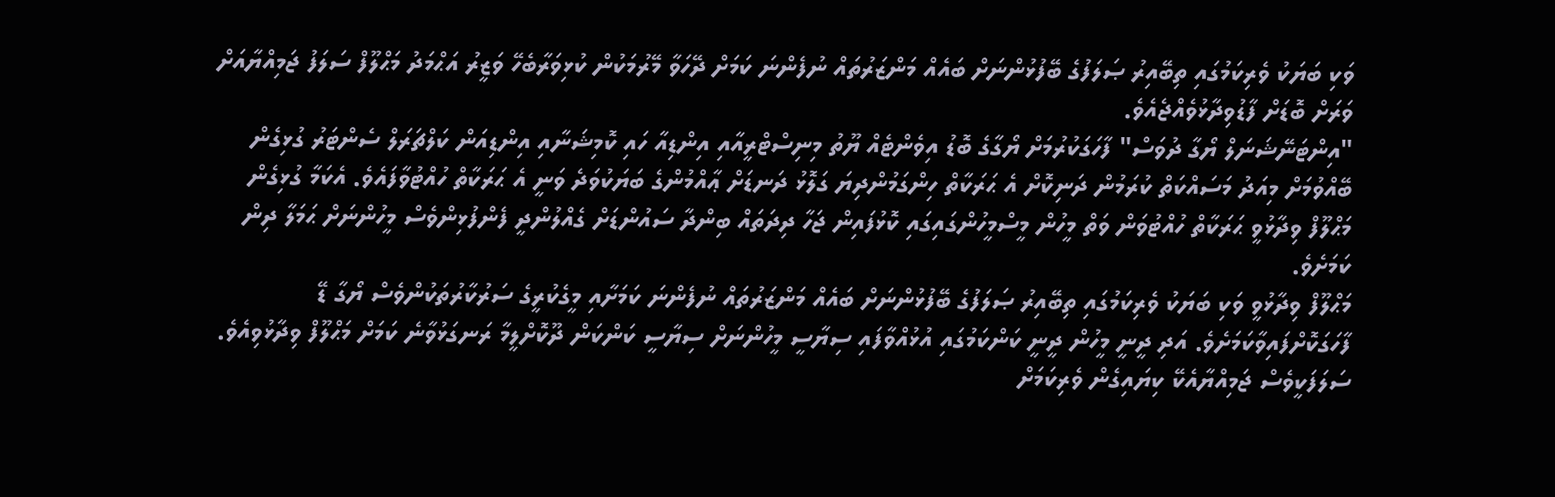ވަކި ބަޔަކު ވެރިކަމުގައި ތިބޭއިރު ޞަލަފުގެ ބޭފުޅުންނަށް ބައެއް މަންޒަރުތައް ނުފެންނަ ކަމަށް ދޭހަވާ މޭރުމަކުން ކުޅިވަރާބެހޭ ވަޒީރު އަޙްމަދު މަޙްލޫފް ސަލަފު ޖަމިއްޔާއަށް ވަރަށް ބޮޑަށް ފާޑުވިދާޅުވެއްޖެއެވެ.
"އިންޓަނޭޝަނަލް ޔޯގާ ދުވަސް" ފާހަގަކުރުމަށް ޔޯގާގެ ބޮޑު އިވެންޓެއް ޔޫތު މިނިސްޓްރީއާއި އިންޑިއާ ހައި ކޮމިޝަނާއި އިންޑިއަން ކަލްޗަރަލް ސެންޓަރު ގުޅިގެން ބޭއްވުމަށް މިއަދު މަސައްކަތް ކުރަމުން ދަނިކޮށް އެ ޙަރަކާތް ހިންގަމުންދިޔަ ގަލޮޅު ދަނޑަށް ޢާއްމުންގެ ބަޔަކުވަދެ ވަނީ އެ ޙަރަކާތް ހުއްޓުވާފައެވެ. އެކަމާ ގުޅިގެން މަޙްލޫފް ވިދާޅުވީ ޙަރަކާތް ހުއްޓުވަން ވަތް މީހުން މީސްމީހުންގައިގައި ކޮޅުފައިން ޖަހާ ދިދަތައް ބިންދާ ސައުންޑަށް ގެއްލުންދީ ފެންފުޅިންވެސް މީހުންނަށް ޙަމަލާ ދިން ކަމަށެވެ.
މަޙްލޫފް ވިދާޅުވީ ވަކި ބަޔަކު ވެރިކަމުގައި ތިބޭއިރު ޞަލަފުގެ ބޭފުޅުންނަށް ބައެއް މަންޒަރުތައް ނުފެންނަ ކަމަށާއި މީގެކުރީގެ ސަރުކާރުތަކުންވެސް ޔޯގާ ޑޭ ފާހަގަކޮށްފައިވާކަމަށެވެ. އަދި ދީނީ މީހުން ދީނީ ކަންކަމުގައި އުޅުއްވާފައި ސިޔާސީ މީހުންނަށް ސިޔާސީ ކަންކަން ދޫކޮށްލީމާ ރަނގަޅުވާނެ ކަމަށް މަޙްލޫފް ވިދާޅުވިއެވެ.
ސަލަފަކީވެސް ޖަމިއްޔާއެކޭ ކިޔައިގެން ވެރިކަމަށް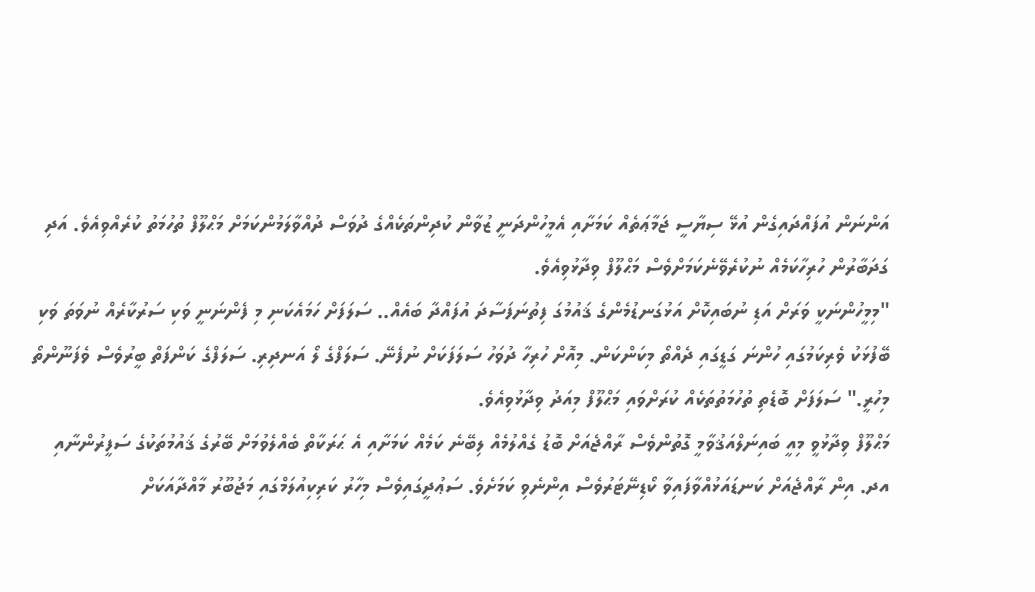އަންނަން އުފައްދައިގެން އުޅޭ ސިޔާސީ ޖަމާޢަތެއް ކަމަށާއި އެމީހުންދަނީ ޒުވާން ކުދިންތަކެއްގެ ދުވަސް ދުއްވާލަމުންކަމަށް މަޙްލޫފް ތުހުމަތު ކުރެއްވިއެވެ. އަދި ގަދަބާރުން ހުރިހާކަމެއް ނުކުރެވޭނެކަމަށްވެސް މަޙްލޫފް ވިދާޅުވިއެވެ.
"މިމީހުންނަކީ ވަރަށް އަޑި ނުބައިކޮށް އަޅުގަނޑުމެންގެ ޤައުމުގަ ފިތުނަފަސާދަ އުފައްދާ ބައެއް.. ސަލަފަށް ހަމައެކަނި މި ފެންނަނީ ވަކި ސަރުކާރެއް ނުވަތަ ވަކި ބޭފުޅަކު ވެރިކަމުގައި ހުންނަ ގަޑީގައި ދެއްތޯ މިކަންކަން. މިއޮށް ހުރިހާ ދުވަހު ސަލަފަކަށް ނުފެނޭ. ސަލަފްގެ ލޯ އަނދިރި. ސަލަފްގެ ކަންފަތް ބީރުވެސް ވެފަނޫންތޯ މިހުރީ." ސަލަފަށް ބޮޑެތި ތުހުމަތުތަކެއް ކުރަށްވައި މަޙްލޫފް މިއަދު ވިދާޅުވިއެވެ.
މަޙްލޫފް ވިދާޅުވީ މިއީ ބައިނަލްއަޤުވާމީ ގޮތުންވެސް ރާއްޖެއަށް ބޮޑު ގެއްލުމެއް ލިބޭނެ ކަމެއް ކަމަށާއި އެ ޙަރަކާތް ބެއްލެވުމަށް ބޭރުގެ ޤައުމުތަކުގެ ސަފީރުންނާއި އދ. އިން ރާއްޖެއަށް ކަނޑައަޅުއްވާފައިވާ ކޯޑިނޭޓަރުވެސް އިންނެވި ކަމަށެވެ. ސަޢުދީގައިވެސް މިހާރު ކަރިކިއުލަމްގައި މަޖުބޫރު މާއްދާއަކަށް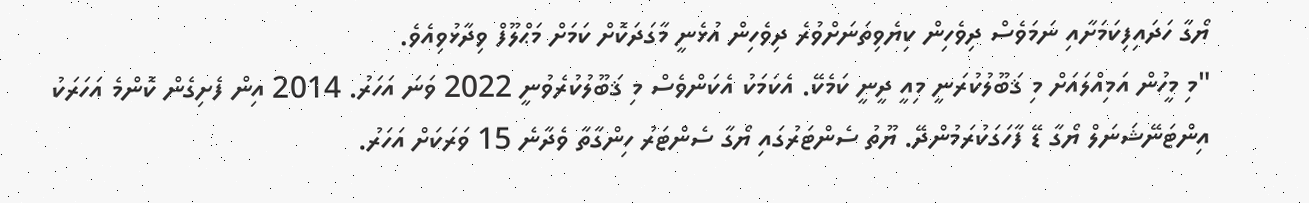ޔޯގާ ހަދައިފިކަމަށާއި ނަމަވެސް ދިވެހިން ކިޔެވިތަނަށްވުރެ ދިވެހިން އުޅެނީ މާގަދަކޮށް ކަމަށް މަޙްލޫފް ވިދާޅުވިއެވެ.
"މި މީހުން އަމިއްލައަށް މި ޤަބޫލުކުރަނީ މިއީ ދީނީ ކަމެކޭ. އެކަމަކު އެކަންވެސް މި ޤަބޫލުކުރެވުނީ 2022 ވަނަ އަހަރު. 2014 އިން ފެށިގެން ކޮންމެ އަހަރަކު އިންޓަނޭޝަނަލް ޔޯގާ ޑޭ ފާހަގަކުރަމުންދޭ. ޔޫތު ސެންޓަރުގައި ޔޯގާ ސެންޓަރު ހިންގާތާ ވެދާނެ 15 ވަރަކަށް އަހަރު.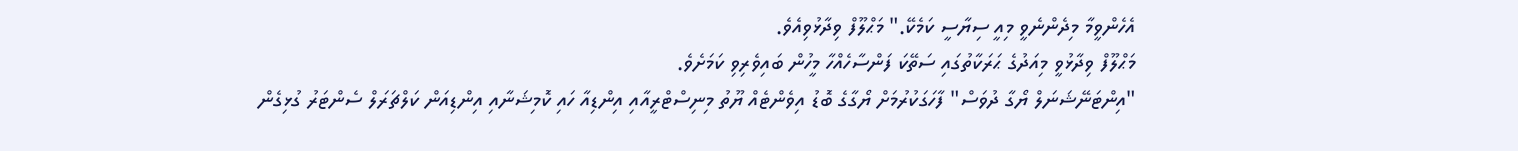އެހެންވީމާ މިދެންނެވީ މިއީ ސިޔާސީ ކަމެކޭ." މަޙްލޫފް ވިދާޅުވިއެވެ.
މަޙްލޫފް ވިދާޅުވީ މިއަދުގެ ޙަރަކާތުގައި ސަތޭކަ ފަންސާހެއްހާ މީހުން ބައިވެރިވި ކަމަށެވެ.
"އިންޓަނޭޝަނަލް ޔޯގާ ދުވަސް" ފާހަގަކުރުމަށް ޔޯގާގެ ބޮޑު އިވެންޓެއް ޔޫތު މިނިސްޓްރީއާއި އިންޑިއާ ހައި ކޮމިޝަނާއި އިންޑިއަން ކަލްޗަރަލް ސެންޓަރު ގުޅިގެން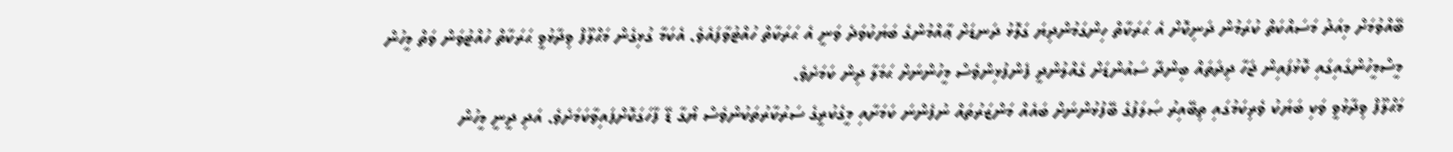ބޭއްވުމަށް މިއަދު މަސައްކަތް ކުރަމުން ދަނިކޮށް އެ ޙަރަކާތް ހިންގަމުންދިޔަ ގަލޮޅު ދަނޑަށް ޢާއްމުންގެ ބަޔަކުވަދެ ވަނީ އެ ޙަރަކާތް ހުއްޓުވާފައެވެ. އެކަމާ ގުޅިގެން މަޙްލޫފް ވިދާޅުވީ ޙަރަކާތް ހުއްޓުވަން ވަތް މީހުން މީސްމީހުންގައިގައި ކޮޅުފައިން ޖަހާ ދިދަތައް ބިންދާ ސައުންޑަށް ގެއްލުންދީ ފެންފުޅިންވެސް މީހުންނަށް ޙަމަލާ ދިން ކަމަށެވެ.
މަޙްލޫފް ވިދާޅުވީ ވަކި ބަޔަކު ވެރިކަމުގައި ތިބޭއިރު ޞަލަފުގެ ބޭފުޅުންނަށް ބައެއް މަންޒަރުތައް ނުފެންނަ ކަމަށާއި މީގެކުރީގެ ސަރުކާރުތަކުންވެސް ޔޯގާ ޑޭ ފާހަގަކޮށްފައިވާކަމަށެވެ. އަދި ދީނީ މީހުން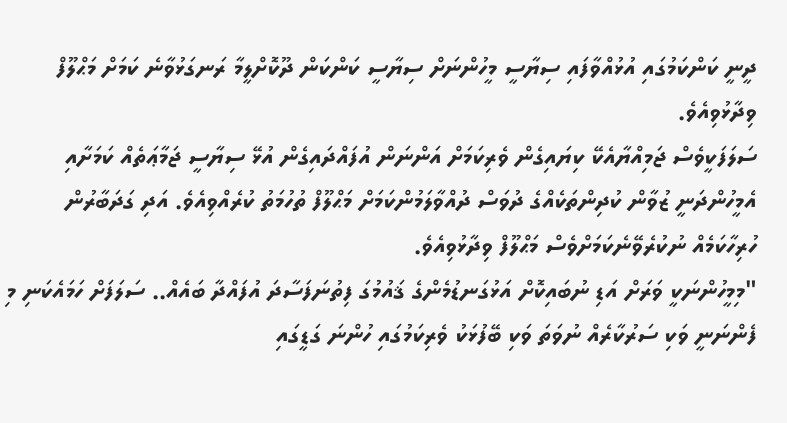ދީނީ ކަންކަމުގައި އުޅުއްވާފައި ސިޔާސީ މީހުންނަށް ސިޔާސީ ކަންކަން ދޫކޮށްލީމާ ރަނގަޅުވާނެ ކަމަށް މަޙްލޫފް ވިދާޅުވިއެވެ.
ސަލަފަކީވެސް ޖަމިއްޔާއެކޭ ކިޔައިގެން ވެރިކަމަށް އަންނަން އުފައްދައިގެން އުޅޭ ސިޔާސީ ޖަމާޢަތެއް ކަމަށާއި އެމީހުންދަނީ ޒުވާން ކުދިންތަކެއްގެ ދުވަސް ދުއްވާލަމުންކަމަށް މަޙްލޫފް ތުހުމަތު ކުރެއްވިއެވެ. އަދި ގަދަބާރުން ހުރިހާކަމެއް ނުކުރެވޭނެކަމަށްވެސް މަޙްލޫފް ވިދާޅުވިއެވެ.
"މިމީހުންނަކީ ވަރަށް އަޑި ނުބައިކޮށް އަޅުގަނޑުމެންގެ ޤައުމުގަ ފިތުނަފަސާދަ އުފައްދާ ބައެއް.. ސަލަފަށް ހަމައެކަނި މި ފެންނަނީ ވަކި ސަރުކާރެއް ނުވަތަ ވަކި ބޭފުޅަކު ވެރިކަމުގައި ހުންނަ ގަޑީގައި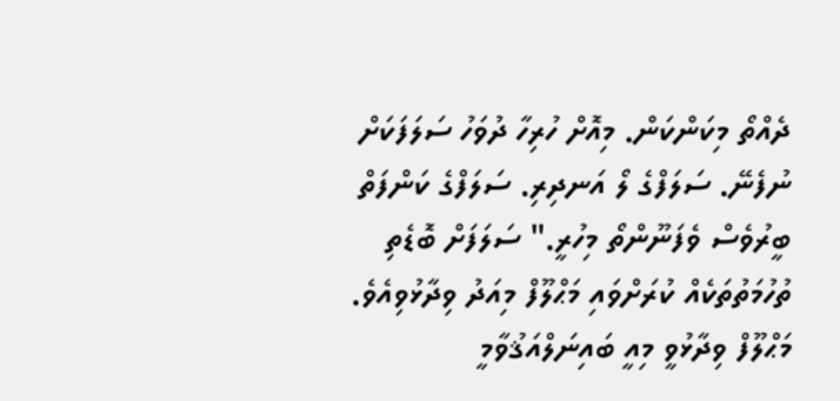ދެއްތޯ މިކަންކަން. މިއޮށް ހުރިހާ ދުވަހު ސަލަފަކަށް ނުފެނޭ. ސަލަފްގެ ލޯ އަނދިރި. ސަލަފްގެ ކަންފަތް ބީރުވެސް ވެފަނޫންތޯ މިހުރީ." ސަލަފަށް ބޮޑެތި ތުހުމަތުތަކެއް ކުރަށްވައި މަޙްލޫފް މިއަދު ވިދާޅުވިއެވެ.
މަޙްލޫފް ވިދާޅުވީ މިއީ ބައިނަލްއަޤުވާމީ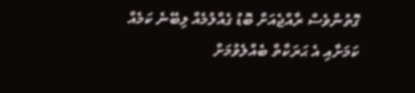ގޮތުންވެސް ރާއްޖެއަށް ބޮޑު ގެއްލުމެއް ލިބޭނެ ކަމެއް ކަމަށާއި އެ ޙަރަކާތް ބެއްލެވުމަށް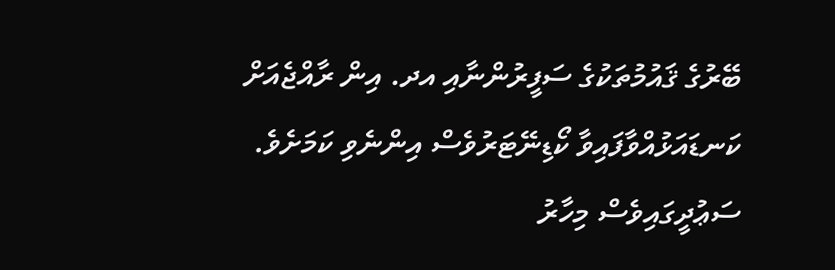ބޭރުގެ ޤައުމުތަކުގެ ސަފީރުންނާއި އދ. އިން ރާއްޖެއަށް ކަނޑައަޅުއްވާފައިވާ ކޯޑިނޭޓަރުވެސް އިންނެވި ކަމަށެވެ. ސަޢުދީގައިވެސް މިހާރު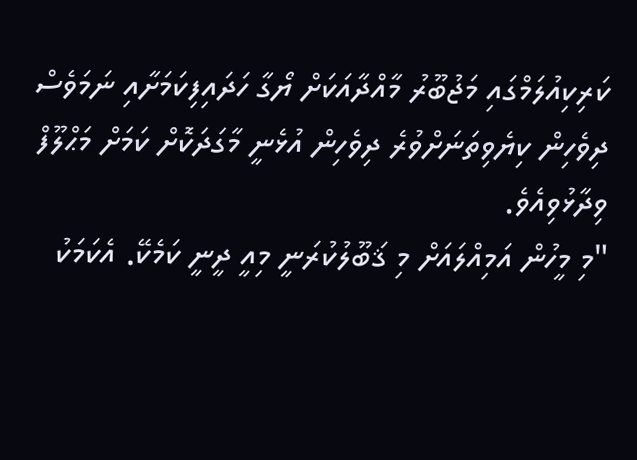ކަރިކިއުލަމްގައި މަޖުބޫރު މާއްދާއަކަށް ޔޯގާ ހަދައިފިކަމަށާއި ނަމަވެސް ދިވެހިން ކިޔެވިތަނަށްވުރެ ދިވެހިން އުޅެނީ މާގަދަކޮށް ކަމަށް މަޙްލޫފް ވިދާޅުވިއެވެ.
"މި މީހުން އަމިއްލައަށް މި ޤަބޫލުކުރަނީ މިއީ ދީނީ ކަމެކޭ. އެކަމަކު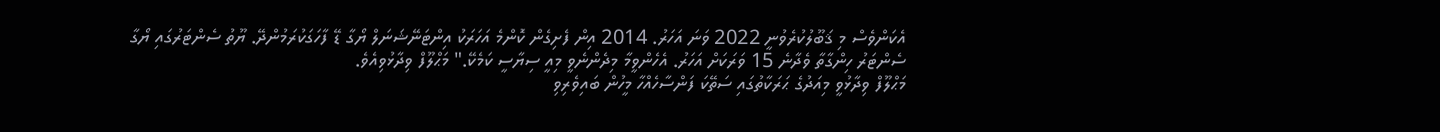އެކަންވެސް މި ޤަބޫލުކުރެވުނީ 2022 ވަނަ އަހަރު. 2014 އިން ފެށިގެން ކޮންމެ އަހަރަކު އިންޓަނޭޝަނަލް ޔޯގާ ޑޭ ފާހަގަކުރަމުންދޭ. ޔޫތު ސެންޓަރުގައި ޔޯގާ ސެންޓަރު ހިންގާތާ ވެދާނެ 15 ވަރަކަށް އަހަރު. އެހެންވީމާ މިދެންނެވީ މިއީ ސިޔާސީ ކަމެކޭ." މަޙްލޫފް ވިދާޅުވިއެވެ.
މަޙްލޫފް ވިދާޅުވީ މިއަދުގެ ޙަރަކާތުގައި ސަތޭކަ ފަންސާހެއްހާ މީހުން ބައިވެރިވި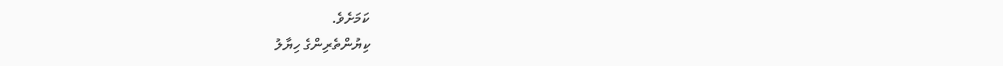ކަމަށެވެ.
ކިޔުންތެރިންގެ ހިޔާލު